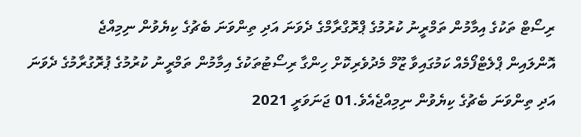ރިސޯޓް ތަކުގެ އިމާމުން ތަމްރީނު ކުރުމުގެ ޕްރޮގްރާމްގެ ދެވަނަ އަދި ތިންވަނަ ބެޗުގެ ކިޔެވުން ނިމިއްޖެ
އޮންލައިން ޕްލެޓްފޯމެއް ކަމުގައިވާ ޒޫމް މެދުވެރިކޮށް ހިންގާ ރިސޯޓުތަކުގެ އިމާމުން ތަމްރީނު ކުރުމުގެ ޕުރޮގުރާމުގެ ދެވަނަ އަދި ތިންވަނަ ބެޗުގެ ކިޔެވުން ނިމިއްޖެއެވެ.01 ޖަނަވަރީ 2021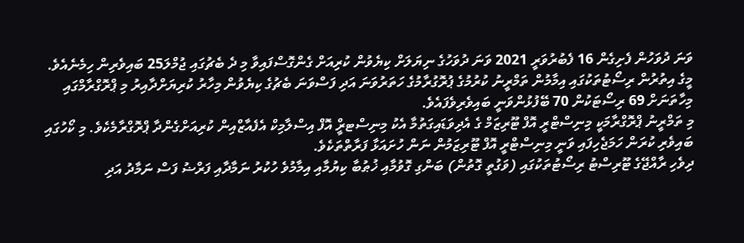ވަނަ ދުވަހުން ފެށިގެން 16 ފެބުރުވަރީ 2021 ވަނަ ދުވަހުގެ ނިޔަލަށް ކިޔެވުން ކުރިއަށް ގެންގޮސްފައިވާ މި ދެ ބެޗުގައި ޖުމްލަ25 ބައިވެރިން ހިމެނެއެވެ.
މީގެ އިތުރުން ރިސޯޓުތަކުގައި އިމާމުން ތަމްރީނު ކުރުމުގެ ޕުރޮގުރާމުގެ ހަތަރުވަނަ އަދި ފަސްވަނަ ބެޗުގެ ކިޔެވުން މިހާރު ކުރިޔަށްދާއިރު މި ޕްރޮގްރާމްގައި މިހާތަނަށް 69 ރިސޯޓަކުން 70 ބޭފުޅުންވަނީ ބައިވެރިވެފައެވެ.
މި ތަމްރީނު ޕްރޮގްރާމަކީ މިނިސްޓްރީ އޮފް ޓޫރިޒަމް ގެ އެދިވަޑައިގަތުމާ އެކު މިނިސްޓރްީ އޮފް އިސްލާމިކް އެފެއާޒްއިން ކުރިއަށްގެންދާ ޕްރޮގްރާމެކެވެ. މި ކޯހުގައި ބައިވެރި ކުރަން ހަމަޖެހިފައި ވަނީ މިނިސްޓްރީ އޮފް ޓޫރިޒަމުން ނަން ހުށައަޅާ ފަރާތްތަކެވެ.
ދިވެހި ރާއްޖޭގެ ޓޫރިސްޓު ރިސޯޓުތަކުގައި (ވަގުތީ ގޮތުން) ބަންގި ގޮވުމާއި ޚުޠުބާ ކިޔުމާއި އިމާމުވެ ހުކުރު ނަމާދާއި ފަރްޟު ފަސް ނަމާދު އަދި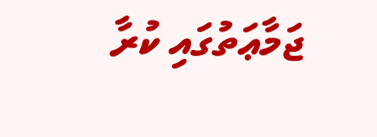ޖަމާޢަތުގައި ކުރާ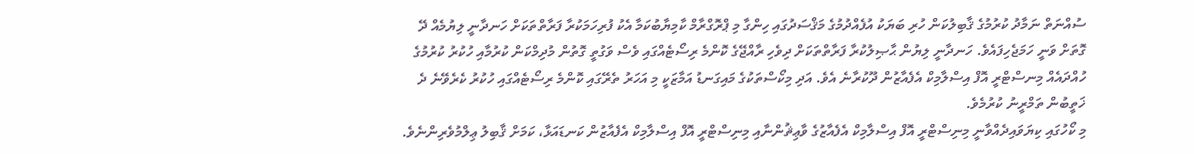ސުއްނަތް ނަމާދު ކުރުމުގެ ޤާބިލުކަން ހުރި ބަޔަކު އުފެއްދުމުގެ މަޤްސަދުގައި ހިންގާ މި ޕްރޮގްރާމް ކާމިޔާބުކަމާ އެކު ފުރިހަމަކުރާ ފަރާތްތަކަށް ހަނދާނީ ލިޔުމެއް ދޭ ގޮތަށް ވަނީ ހަމަޖެހިފައެވެ. ހަނދާނީ ލިޔުން ޙާޞިލުކުރާ ފަރާތްތަކަށް ދިވެހި ރާއްޖޭގެ ކޮންމެ ރިސޯޓެއްގައި ވެސް ވަގުތީ ގޮތުން މުދިމްކަން ކުރުމާއި ހުކުރު ކުރުމުގެ ހުއްދައެއް މިނސްޓްރީ އޮފް އިސްލާމިކް އެފެއާޒުން ދޫކުރާނެ އެވެ. އަދި މިކޯސްތަކުގެ މައިގަނޑު އަމާޒަކީ މި އަހަރު ތެރޭގައި ކޮންމެ ރިސޯޓެއްގައި ހުކުރު ކެރެވޭނެ ދެ ޚަތީބުން ތަމްރީނު ކުރުމެވެ.
މި ކޯހުގައި ކިޔަވައިދެއްވާނީ މިނިސްޓްރީ އޮފް އިސްލާމިކް އެފެއާޒުގެ ވާޢިޘުންނާއި މިނިސްޓްރީ އޮފް އިސްލާމިކް އެފެއާޒުން ކަނޑައަޅާ، ކަމަށް ޤާބިލު ޢިލްމުވެރިންނެވެ.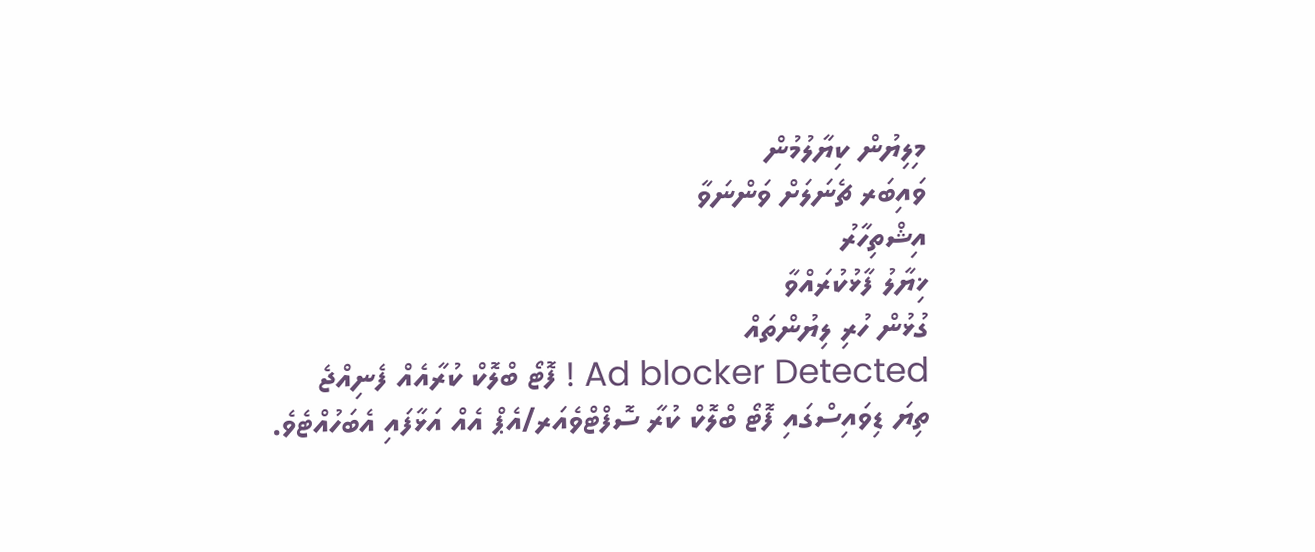މިލިޔުން ކިޔާލުމުން
ވައިބަރ ޗެނަލަށް ވަންނަވާ
އިޝްތިހާރު
ޚިޔާލު ފާޅުކުރައްވާ
ގުޅުން ހުރި ލިޔުންތައް
Ad blocker Detected ! ފޮޓޯ ބްލޮކް ކުރާއެއް ފެނިއްޖެ
ތިޔަ ޑިވައިސްގައި ފޮޓޯ ބްލޮކް ކުރާ ސޮފްޓްވެއަރ/އެޕް އެއް އަޅާފައި އެބަހުއްޓެވެ.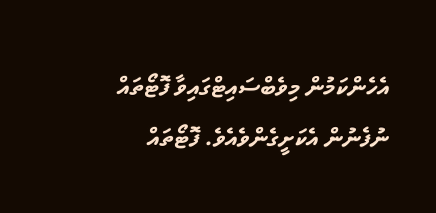އެހެންކަމުން މިވެބްސައިޓްގައިވާ ފޮޓޯތައް ނުފެނުން އެކަށީގެންވެއެވެ. ފޮޓޯތައް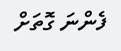ފެންނަ ގޮތަށް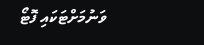ވަނުމަށްޓަކައި ފޮޓޯ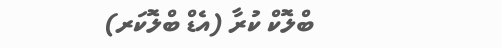ބްލޮކް ކުރާ (އެޑް ބްލޮކަރ)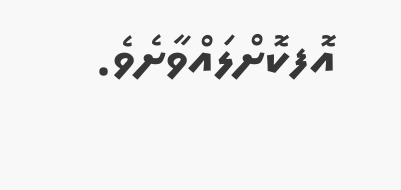އޮފކޮށްލައްވާށެވެ.